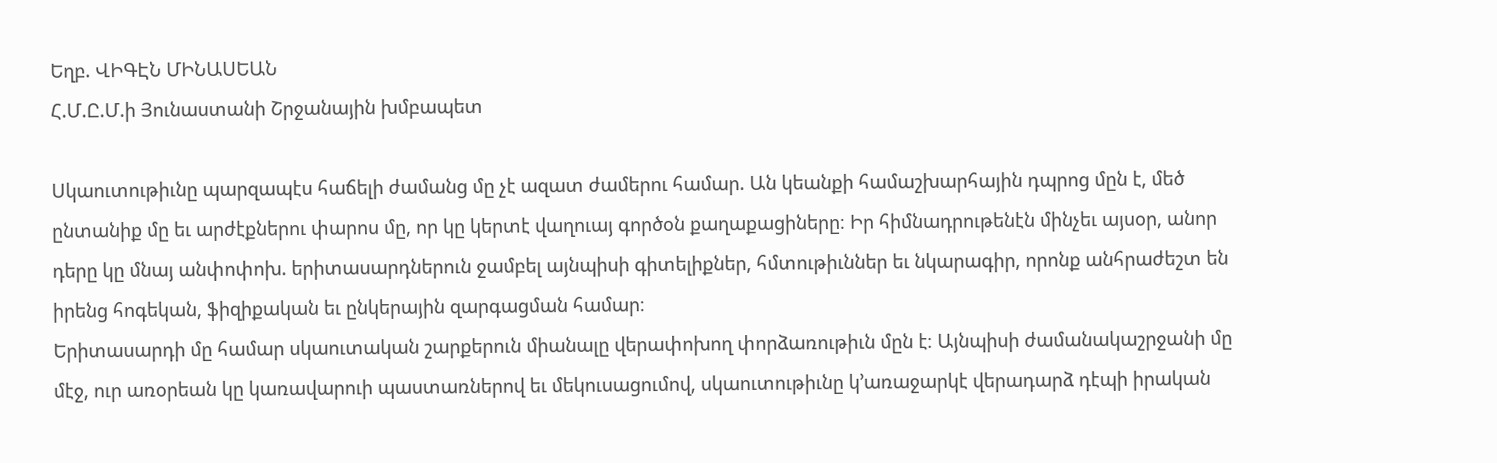Եղբ. ՎԻԳԷՆ ՄԻՆԱՍԵԱՆ
Հ.Մ.Ը.Մ.ի Յունաստանի Շրջանային խմբապետ

Սկաուտութիւնը պարզապէս հաճելի ժամանց մը չէ ազատ ժամերու համար. Ան կեանքի համաշխարհային դպրոց մըն է, մեծ ընտանիք մը եւ արժէքներու փարոս մը, որ կը կերտէ վաղուայ գործօն քաղաքացիները։ Իր հիմնադրութենէն մինչեւ այսօր, անոր դերը կը մնայ անփոփոխ. երիտասարդներուն ջամբել այնպիսի գիտելիքներ, հմտութիւններ եւ նկարագիր, որոնք անհրաժեշտ են իրենց հոգեկան, ֆիզիքական եւ ընկերային զարգացման համար։
Երիտասարդի մը համար սկաուտական շարքերուն միանալը վերափոխող փորձառութիւն մըն է։ Այնպիսի ժամանակաշրջանի մը մէջ, ուր առօրեան կը կառավարուի պաստառներով եւ մեկուսացումով, սկաուտութիւնը կ՚առաջարկէ վերադարձ դէպի իրական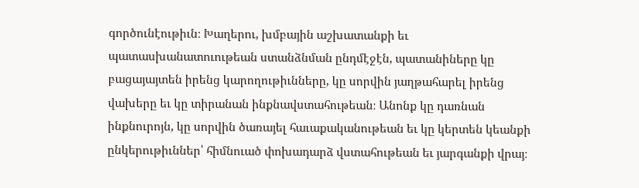գործունէութիւն։ Խաղերու, խմբային աշխատանքի եւ պատասխանատուութեան ստանձնման ընդմէջէն, պատանիները կը բացայայտեն իրենց կարողութիւնները, կը սորվին յաղթահարել իրենց վախերը եւ կը տիրանան ինքնավստահութեան։ Անոնք կը դառնան ինքնուրոյն, կը սորվին ծառայել հաւաքականութեան եւ կը կերտեն կեանքի ընկերութիւններ՝ հիմնուած փոխադարձ վստահութեան եւ յարգանքի վրայ։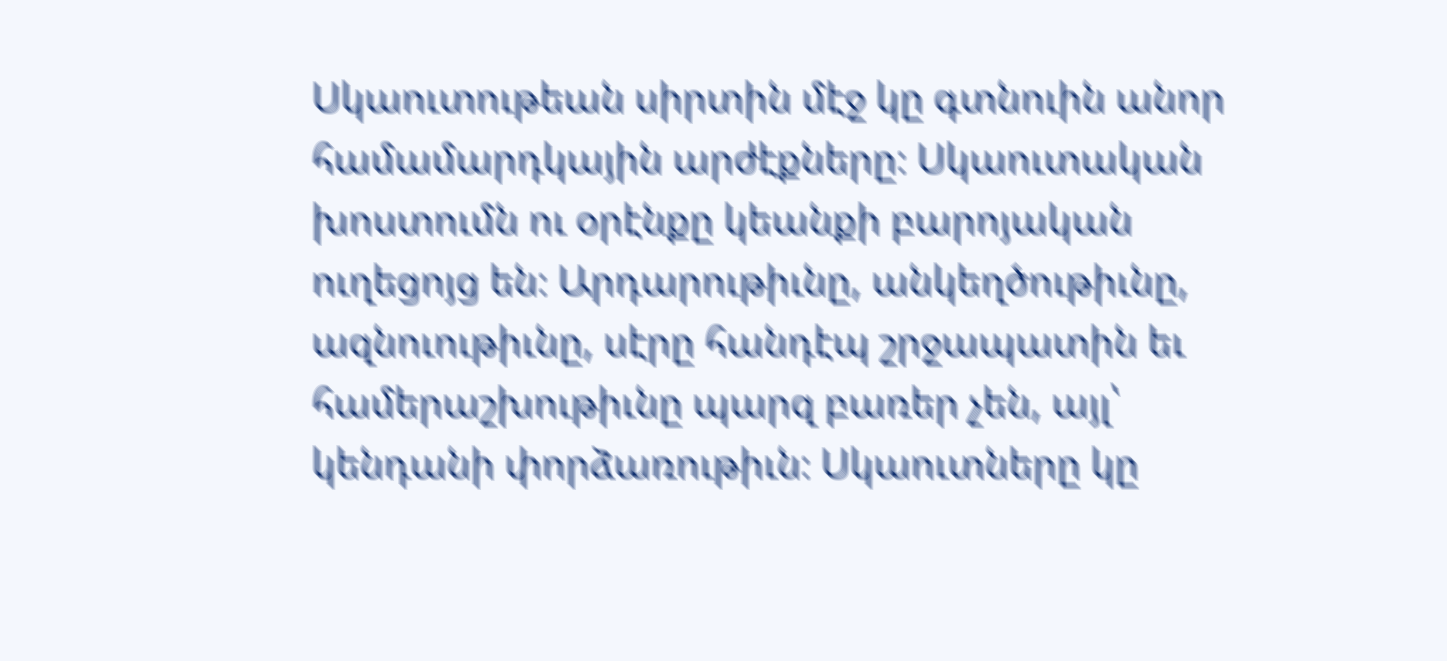Սկաուտութեան սիրտին մէջ կը գտնուին անոր համամարդկային արժէքները։ Սկաուտական խոստումն ու օրէնքը կեանքի բարոյական ուղեցոյց են։ Արդարութիւնը, անկեղծութիւնը, ազնուութիւնը, սէրը հանդէպ շրջապատին եւ համերաշխութիւնը պարզ բառեր չեն, այլ՝ կենդանի փորձառութիւն։ Սկաուտները կը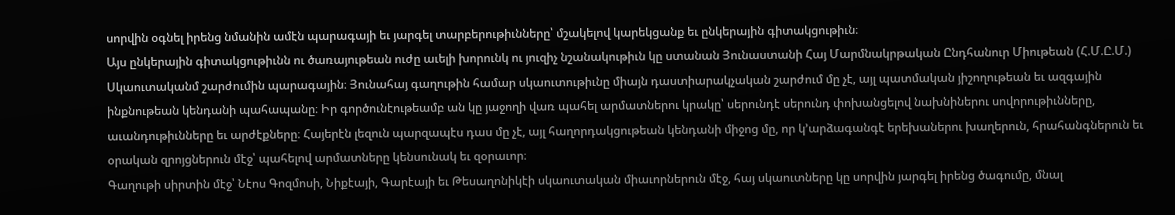սորվին օգնել իրենց նմանին ամէն պարագայի եւ յարգել տարբերութիւնները՝ մշակելով կարեկցանք եւ ընկերային գիտակցութիւն։
Այս ընկերային գիտակցութիւնն ու ծառայութեան ուժը աւելի խորունկ ու յուզիչ նշանակութիւն կը ստանան Յունաստանի Հայ Մարմնակրթական Ընդհանուր Միութեան (Հ.Մ.Ը.Մ.) Սկաուտականմ շարժումին պարագային։ Յունահայ գաղութին համար սկաուտութիւնը միայն դաստիարակչական շարժում մը չէ, այլ պատմական յիշողութեան եւ ազգային ինքնութեան կենդանի պահապանը։ Իր գործունէութեամբ ան կը յաջողի վառ պահել արմատներու կրակը՝ սերունդէ սերունդ փոխանցելով նախնիներու սովորութիւնները, աւանդութիւնները եւ արժէքները։ Հայերէն լեզուն պարզապէս դաս մը չէ, այլ հաղորդակցութեան կենդանի միջոց մը, որ կ՚արձագանգէ երեխաներու խաղերուն, հրահանգներուն եւ օրական զրոյցներուն մէջ՝ պահելով արմատները կենսունակ եւ զօրաւոր։
Գաղութի սիրտին մէջ՝ Նէոս Գոզմոսի, Նիքէայի, Գարէայի եւ Թեսաղոնիկէի սկաուտական միաւորներուն մէջ, հայ սկաուտները կը սորվին յարգել իրենց ծագումը, մնալ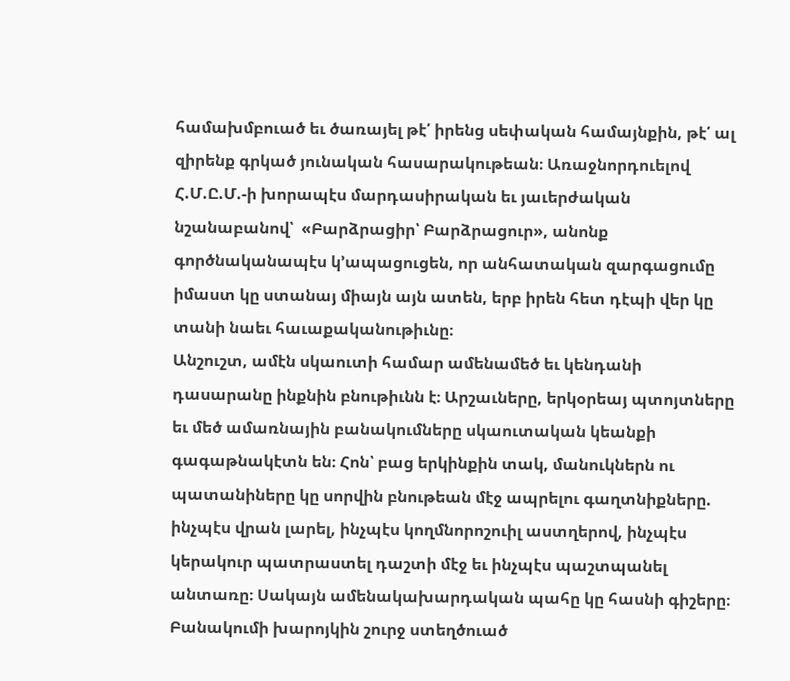համախմբուած եւ ծառայել թէ՛ իրենց սեփական համայնքին, թէ՛ ալ զիրենք գրկած յունական հասարակութեան։ Առաջնորդուելով Հ.Մ.Ը.Մ.-ի խորապէս մարդասիրական եւ յաւերժական նշանաբանով՝  «Բարձրացիր՝ Բարձրացուր», անոնք գործնականապէս կ՚ապացուցեն, որ անհատական զարգացումը իմաստ կը ստանայ միայն այն ատեն, երբ իրեն հետ դէպի վեր կը տանի նաեւ հաւաքականութիւնը։
Անշուշտ, ամէն սկաուտի համար ամենամեծ եւ կենդանի դասարանը ինքնին բնութիւնն է։ Արշաւները, երկօրեայ պտոյտները եւ մեծ ամառնային բանակումները սկաուտական կեանքի գագաթնակէտն են։ Հոն՝ բաց երկինքին տակ, մանուկներն ու պատանիները կը սորվին բնութեան մէջ ապրելու գաղտնիքները. ինչպէս վրան լարել, ինչպէս կողմնորոշուիլ աստղերով, ինչպէս կերակուր պատրաստել դաշտի մէջ եւ ինչպէս պաշտպանել անտառը։ Սակայն ամենակախարդական պահը կը հասնի գիշերը։ Բանակումի խարոյկին շուրջ ստեղծուած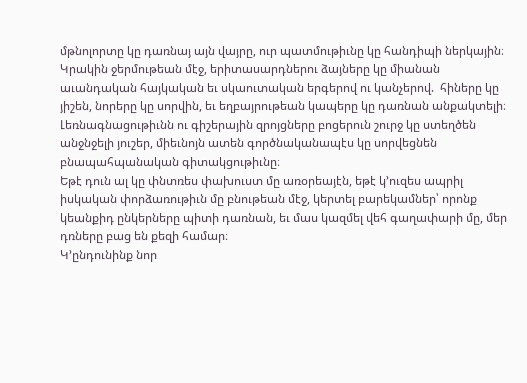մթնոլորտը կը դառնայ այն վայրը, ուր պատմութիւնը կը հանդիպի ներկային։ Կրակին ջերմութեան մէջ, երիտասարդներու ձայները կը միանան աւանդական հայկական եւ սկաուտական երգերով ու կանչերով.  հիները կը յիշեն, նորերը կը սորվին, եւ եղբայրութեան կապերը կը դառնան անքակտելի։ Լեռնագնացութիւնն ու գիշերային զրոյցները բոցերուն շուրջ կը ստեղծեն անջնջելի յուշեր, միեւնոյն ատեն գործնականապէս կը սորվեցնեն բնապահպանական գիտակցութիւնը։
Եթէ դուն ալ կը փնտռես փախուստ մը առօրեայէն, եթէ կ՚ուզես ապրիլ իսկական փորձառութիւն մը բնութեան մէջ, կերտել բարեկամներ՝ որոնք կեանքիդ ընկերները պիտի դառնան, եւ մաս կազմել վեհ գաղափարի մը, մեր դռները բաց են քեզի համար։
Կ՚ընդունինք նոր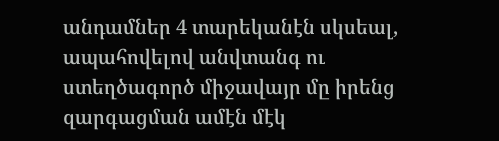անդամներ 4 տարեկանէն սկսեալ, ապահովելով անվտանգ ու ստեղծագործ միջավայր մը իրենց զարգացման ամէն մէկ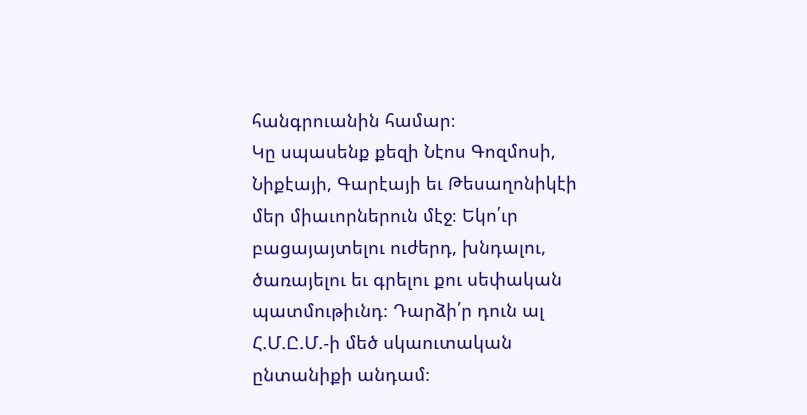հանգրուանին համար։
Կը սպասենք քեզի Նէոս Գոզմոսի, Նիքէայի, Գարէայի եւ Թեսաղոնիկէի մեր միաւորներուն մէջ։ Եկո՛ւր բացայայտելու ուժերդ, խնդալու, ծառայելու եւ գրելու քու սեփական պատմութիւնդ։ Դարձի՛ր դուն ալ Հ.Մ.Ը.Մ.-ի մեծ սկաուտական ընտանիքի անդամ։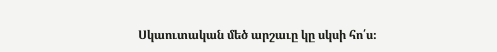Սկաուտական մեծ արշաւը կը սկսի հո՛ս։